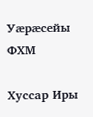Уӕрӕсейы ФХМ

Хуссар Иры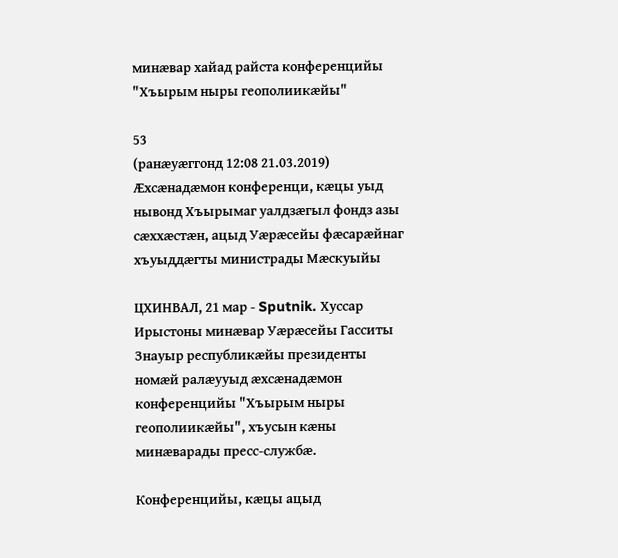минӕвар хайад райста конференцийы "Хъырым ныры геополиикӕйы"

53
(ранӕуӕггонд 12:08 21.03.2019)
Ӕхсӕнадӕмон конференци, кӕцы уыд нывонд Хъырымаг уалдзӕгыл фондз азы сӕххӕстӕн, ацыд Уӕрӕсейы фӕсарӕйнаг хъуыддӕгты министрады Мӕскуыйы

ЦХИНВАЛ, 21 мар - Sputnik. Хуссар Ирыстоны минӕвар Уӕрӕсейы Гасситы Знауыр республикӕйы президенты номӕй ралӕууыд ӕхсӕнадӕмон конференцийы "Хъырым ныры геополиикӕйы", хъусын кӕны минӕварады пресс-службӕ.

Конференцийы, кӕцы ацыд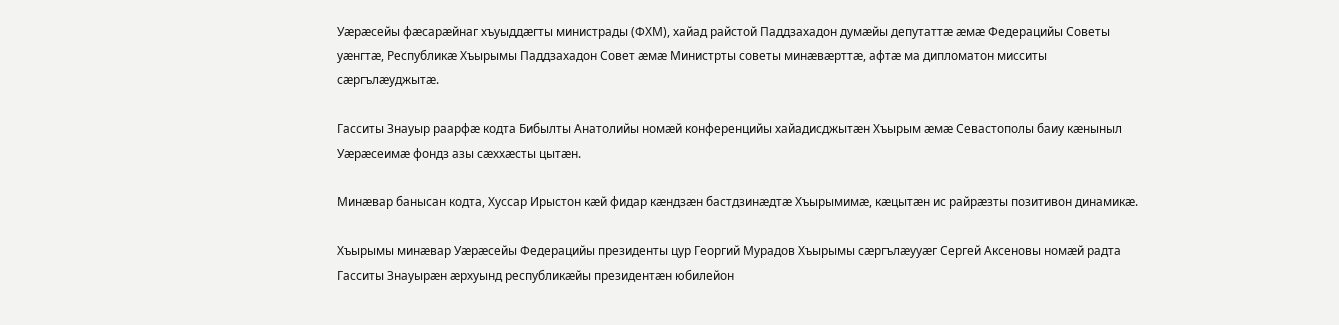Уӕрӕсейы фӕсарӕйнаг хъуыддӕгты министрады (ФХМ), хайад райстой Паддзахадон думӕйы депутаттӕ ӕмӕ Федерацийы Советы уӕнгтӕ, Республикӕ Хъырымы Паддзахадон Совет ӕмӕ Министрты советы минӕвӕрттӕ, афтӕ ма дипломатон мисситы сӕргълӕуджытӕ.

Гасситы Знауыр раарфӕ кодта Бибылты Анатолийы номӕй конференцийы хайадисджытӕн Хъырым ӕмӕ Севастополы баиу кӕныныл Уӕрӕсеимӕ фондз азы сӕххӕсты цытӕн.

Минӕвар банысан кодта, Хуссар Ирыстон кӕй фидар кӕндзӕн бастдзинӕдтӕ Хъырымимӕ, кӕцытӕн ис райрӕзты позитивон динамикӕ.

Хъырымы минӕвар Уӕрӕсейы Федерацийы президенты цур Георгий Мурадов Хъырымы сӕргълӕууӕг Сергей Аксеновы номӕй радта Гасситы Знауырӕн ӕрхуынд республикӕйы президентӕн юбилейон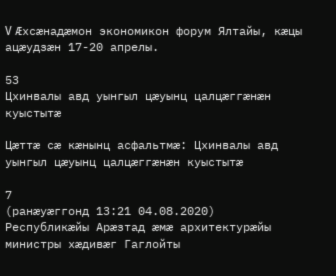V Ӕхсӕнадӕмон экономикон форум Ялтайы, кӕцы ацӕудзӕн 17-20 апрелы.

53
Цхинвалы авд уынгыл цæуынц цалцæггæнæн куыстытæ

Цæттæ сæ кæнынц асфальтмæ: Цхинвалы авд уынгыл цæуынц цалцæггæнæн куыстытæ

7
(ранӕуӕггонд 13:21 04.08.2020)
Республикæйы Арæзтад æмæ архитектурæйы министры хæдивæг Гаглойты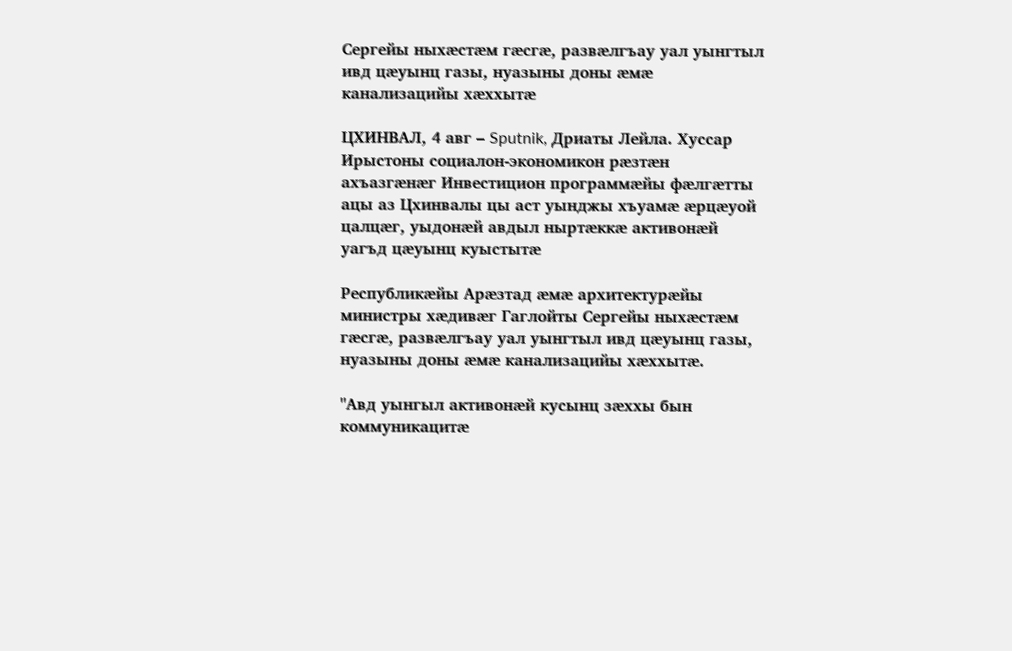Сергейы ныхæстæм гæсгæ, развæлгъау уал уынгтыл ивд цæуынц газы, нуазыны доны æмæ канализацийы хæххытæ

ЦХИНВАЛ, 4 авг – Sputnik, Дриаты Лейла. Хуссар Ирыстоны социалон-экономикон рæзтæн ахъазгæнæг Инвестицион программæйы фæлгæтты ацы аз Цхинвалы цы аст уынджы хъуамӕ ӕрцӕуой цалцӕг, уыдонӕй авдыл ныртӕккӕ активонӕй уагъд цӕуынц куыстытӕ

Республикæйы Арæзтад æмæ архитектурæйы министры хæдивæг Гаглойты Сергейы ныхæстæм гæсгæ, развæлгъау уал уынгтыл ивд цæуынц газы, нуазыны доны æмæ канализацийы хæххытæ.

"Авд уынгыл активонæй кусынц зæххы бын коммуникацитæ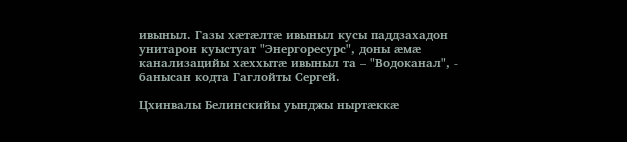ивыныл. Газы хæтæлтæ ивыныл кусы паддзахадон унитарон куыстуат "Энергоресурс", доны æмæ канализацийы хæххытæ ивыныл та – "Водоканал", - банысан кодта Гаглойты Сергей.

Цхинвалы Белинскийы уынджы ныртæккæ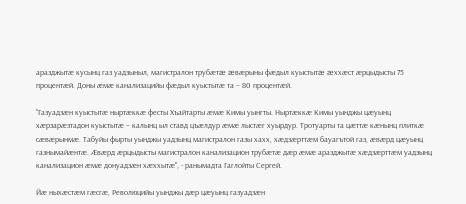аразджытæ кусынц газ уадзыныл, магистралон трубæтæ æвæрыны фæдыл куыстытæ æххæст æрцыдысты 75 процентæй. Доны æмæ канализацийы фæдыл куыстытæ та – 80 процентæй.

"Газуадзæн куыстытæ ныртæккæ фесты Хъайтарты æмæ Кимы уынгты. Ныртæккæ Кимы уынджы цæуынц хæрзарæзтадон куыстытæ – калынц ыл ставд цъæлдур æмæ лыстæг хуырдур. Тротуарты та цæттæ кæнынц плиткæ сæвæрынмæ. Табуйы фырты уынджы уадзынц магистралон газы хахх, хæдзæрттæм бауагътой газ, æвæрд цæуынц газнымайæнтæ. Æвæрд æрцыдысты магистралон канализацион трубæтæ дæр æмæ аразджытæ хæдзæрттæм уадзынц канализацион æмæ донуадзæн хæххытæ", - ранымадта Гаглойты Сергей.

Йæ ныхæстæм гæсгæ, Революцийы уынджы дæр цæуынц газуадзæн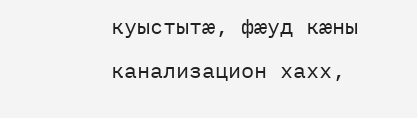куыстытæ, фæуд кæны канализацион хахх,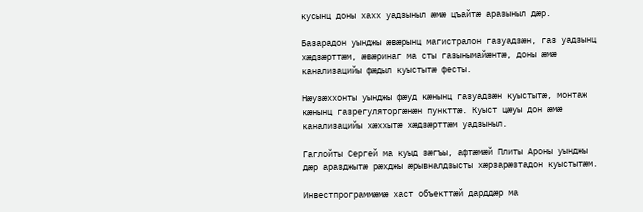кусынц доны хахх уадзыныл æмæ цъайтæ аразыныл дæр.

Базарадон уынджы æвæрынц магистралон газуадзæн, газ уадзынц хæдзæрттæм, æвæринаг ма сты газынымайæнтæ, доны æмæ канализацийы фæдыл куыстытæ фесты.

Нæузæххонты уынджы фæуд кæнынц газуадзæн куыстытæ, монтаж кæнынц газрегуляторгæнæн пункттæ. Куыст цæуы дон æмæ канализацийы хæххытæ хæдзæрттæм уадзыныл.

Гаглойты Сергей ма куыд зæгъы, афтæмæй Плиты Ароны уынджы дæр аразджытæ рæхджы æрывналдзысты хæрзарæзтадон куыстытæм.

Инвестпрограммæмæ хаст объекттæй дарддæр ма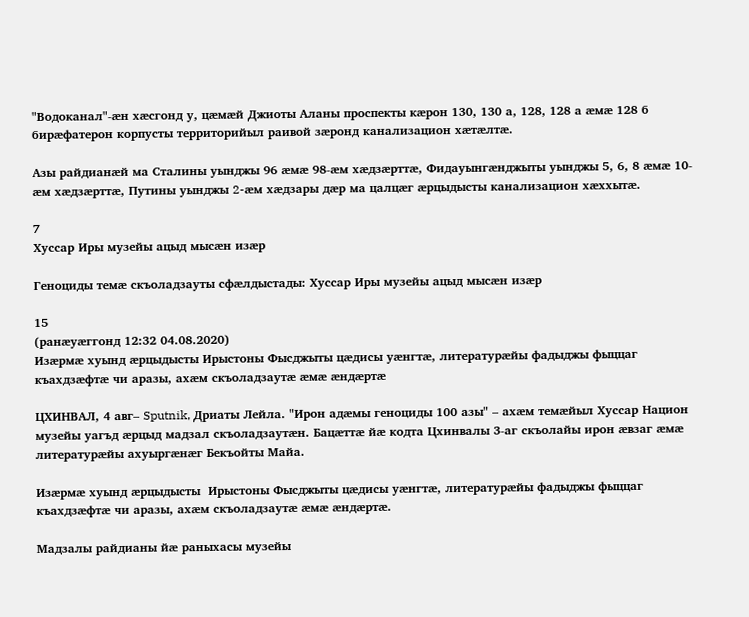"Водоканал"-æн хæсгонд у, цæмæй Джиоты Аланы проспекты кæрон 130, 130 а, 128, 128 а æмæ 128 б бирæфатерон корпусты территорийыл раивой зæронд канализацион хæтæлтæ.

Азы райдианæй ма Сталины уынджы 96 æмæ 98-æм хæдзæрттæ, Фидауынгæнджыты уынджы 5, 6, 8 æмæ 10-æм хæдзæрттæ, Путины уынджы 2-æм хæдзары дæр ма цалцæг æрцыдысты канализацион хæххытæ.

7
Хуссар Иры музейы ацыд мысӕн изӕр

Геноциды темӕ скъоладзауты сфӕлдыстады: Хуссар Иры музейы ацыд мысӕн изӕр

15
(ранӕуӕггонд 12:32 04.08.2020)
Изӕрмӕ хуынд ӕрцыдысты Ирыстоны Фысджыты цæдисы уæнгтæ, литературæйы фадыджы фыццаг къахдзæфтæ чи аразы, ахӕм скъоладзаутæ ӕмӕ ӕндӕртӕ

ЦХИНВАЛ, 4 авг– Sputnik, Дриаты Лейла. "Ирон адæмы геноциды 100 азы" – ахӕм темӕйыл Хуссар Национ музейы уагъд æрцыд мадзал скъоладзаутӕн. Бацӕттӕ йӕ кодта Цхинвалы 3-аг скъолайы ирон æвзаг æмæ литературæйы ахуыргæнæг Бекъойты Майа.

Изӕрмӕ хуынд ӕрцыдысты  Ирыстоны Фысджыты цæдисы уæнгтæ, литературæйы фадыджы фыццаг къахдзæфтæ чи аразы, ахӕм скъоладзаутæ ӕмӕ ӕндӕртӕ.

Мадзалы райдианы йæ раныхасы музейы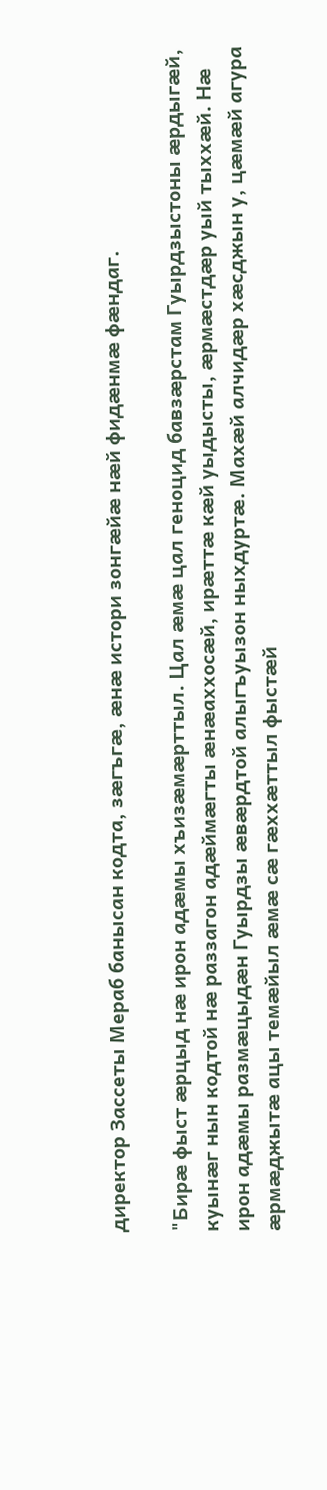директор Зассеты Мераб банысан кодта, зæгъгæ, æнæ истори зонгæйæ нæй фидæнмæ фæндаг.

"Бирæ фыст æрцыд нæ ирон адæмы хъизæмæрттыл. Цал æмæ цал геноцид бавзæрстам Гуырдзыстоны æрдыгæй, куынæг нын кодтой нæ раззагон адæймæгты æнæаххосæй, ирæттæ кæй уыдысты, æрмæстдæр уый тыххæй. Нæ ирон адæмы размæцыдæн Гуырдзы æвæрдтой алыгъуызон ныхдуртæ. Махæй алчидæр хæсджын у, цæмæй агура æрмæджытæ ацы темæйыл æмæ сæ гæххæттыл фыстæй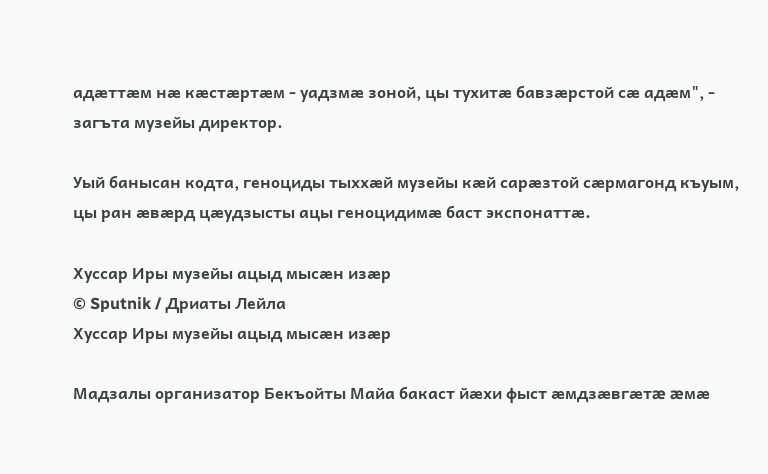адæттæм нæ кæстæртæм - уадзмӕ зоной, цы тухитæ бавзæрстой сæ адæм", - загъта музейы директор.

Уый банысан кодта, геноциды тыххæй музейы кӕй сарӕзтой сæрмагонд къуым, цы ран æвæрд цæудзысты ацы геноцидимæ баст экспонаттæ.

Хуссар Иры музейы ацыд мысӕн изӕр
© Sputnik / Дриаты Лейла
Хуссар Иры музейы ацыд мысӕн изӕр

Мадзалы организатор Бекъойты Майа бакаст йæхи фыст æмдзæвгæтæ æмæ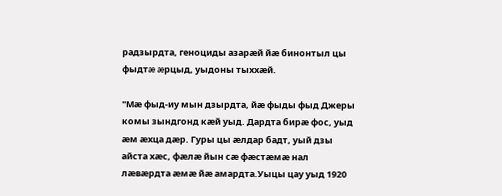радзырдта, геноциды азарæй йæ бинонтыл цы фыдтæ æрцыд, уыдоны тыххæй.

"Мæ фыд-иу мын дзырдта, йæ фыды фыд Джеры комы зындгонд кæй уыд. Дардта бирæ фос, уыд æм æхца дæр. Гуры цы æлдар бадт, уый дзы айста хæс, фæлæ йын сæ фæстæмæ нал лæвæрдта æмæ йæ амардта.Уыцы цау уыд 1920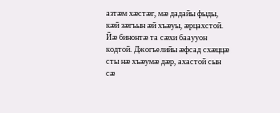азтæм хæстæг, мæ дадайы фыды, кæй зæгъын æй хъæуы, æрцахстой. Йæ бинонтæ та сæхи бааууон кодтой. Джогъелийы æфсад схæццæ сты нæ хъæумæ дæр, ахастой сын сæ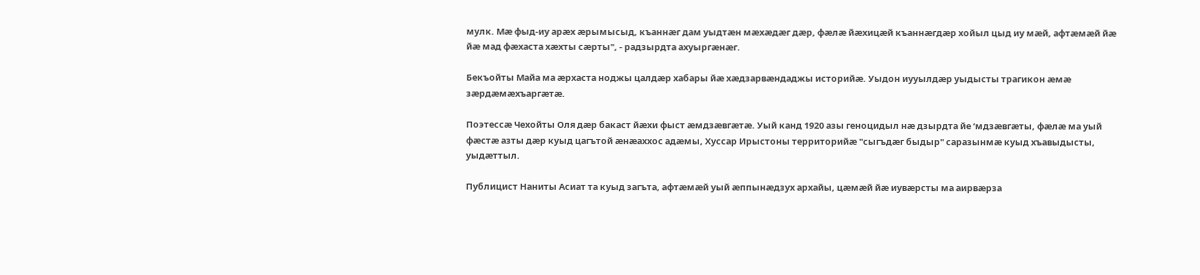мулк. Мæ фыд-иу арæх æрымысыд, къаннæг дам уыдтæн мæхæдæг дæр, фæлæ йæхицæй къаннæгдæр хойыл цыд иу мæй, афтæмæй йæ йæ мад фæхаста хæхты сæрты", - радзырдта ахуыргӕнӕг.

Бекъойты Майа ма ӕрхаста ноджы цалдæр хабары йæ хæдзарвæндаджы историйæ. Уыдон иууылдæр уыдысты трагикон æмæ зæрдæмæхъаргæтæ.

Поэтессæ Чехойты Оля дæр бакаст йæхи фыст æмдзæвгæтæ. Уый канд 1920 азы геноцидыл нæ дзырдта йе ‘мдзæвгæты, фæлæ ма уый фæстæ азты дæр куыд цагътой æнæаххос адæмы, Хуссар Ирыстоны территорийæ "сыгъдæг быдыр" саразынмæ куыд хъавыдысты, уыдӕттыл.

Публицист Наниты Асиат та куыд загъта, афтæмæй уый æппынæдзух архайы, цæмæй йæ иувæрсты ма аирвæрза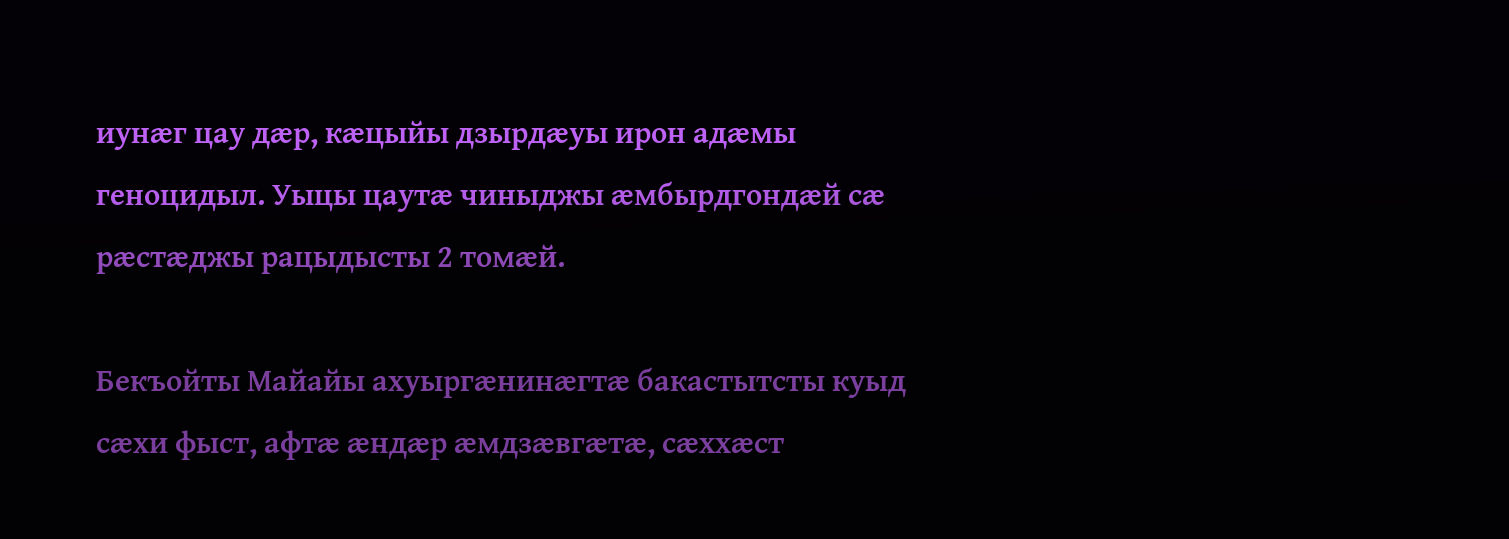иунæг цау дæр, кæцыйы дзырдæуы ирон адæмы геноцидыл. Уыцы цаутæ чиныджы æмбырдгондæй сæ рæстæджы рацыдысты 2 томæй.

Бекъойты Майайы ахуыргæнинӕгтӕ бакастытсты куыд сӕхи фыст, афтӕ ӕндӕр ӕмдзӕвгӕтӕ, сæххæст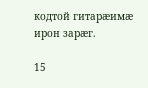кодтой гитарæимӕ ирон зарæг.

15